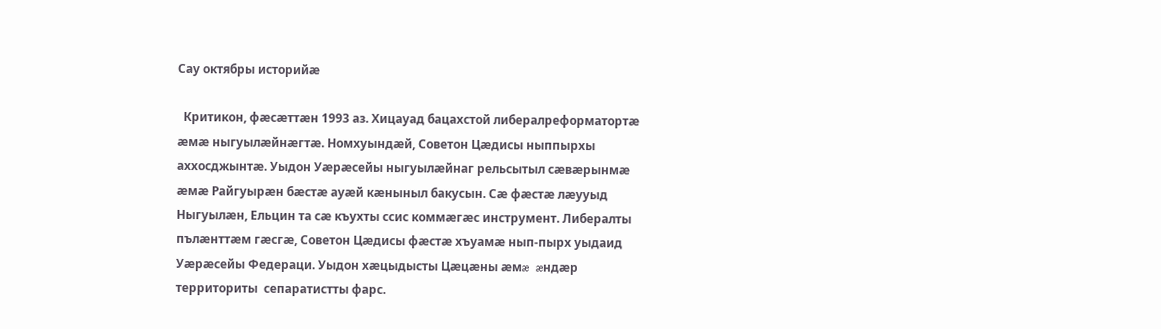Сау октябры историйæ

  Критикон, фæсæттæн 1993 аз. Хицауад бацахстой либералреформатортæ æмæ ныгуылæйнæгтæ. Номхуындæй, Советон Цæдисы ныппырхы аххосджынтæ. Уыдон Уæрæсейы ныгуылæйнаг рельсытыл сæвæрынмæ æмæ Райгуырæн бæстæ ауæй кæныныл бакусын. Сæ фæстæ лæууыд Ныгуылæн, Ельцин та сæ къухты ссис коммæгæс инструмент. Либералты пълæнттæм гæсгæ, Советон Цæдисы фæстæ хъуамæ нып-пырх уыдаид Уæрæсейы Федераци. Уыдон хæцыдысты Цæцæны æмæ æндæр территориты  сепаратистты фарс.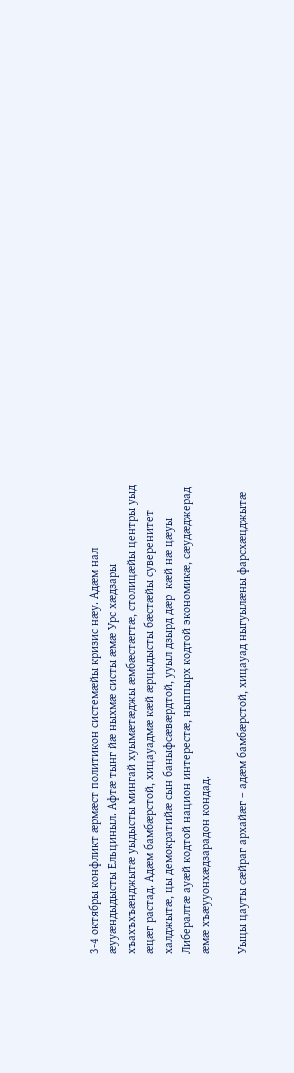3-4 октябры конфликт æрмæст политикон системæйы кризис нæу. Адæм нал æууæндыдысты Ельциныл. Афтæ тынг йæ ныхмæ систы æмæ Урс хæдзары хъахъхъæнджытæ уыдысты мингай хуымæтæджы æмбæстæгтæ, столицæйы центры уыд æцæг растад. Адæм бамбæрстой, хицауадмæ кæй æрцыдысты бæстæйы суверенитет халджытæ, цы демократийæ сын баныфсæвæрдтой, ууыл дзырд дæр  кæй нæ цæуы Либералтæ ауæй кодтой национ интерестæ, ныппырх кодтой экономикæ, сæудæджерад æмæ хъæууонхæдзарадон кондад.

Уыцы цауты сæйраг архайæг – адæм бамбæрстой, хицауад ныгуылæны фарсхæцджытæ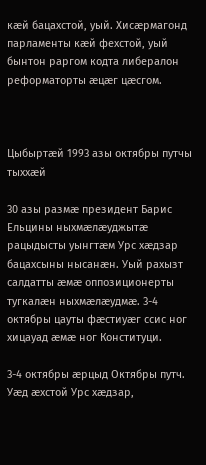кæй бацахстой, уый. Хисæрмагонд парламенты кæй фехстой, уый бынтон раргом кодта либералон реформаторты æцæг цæсгом.



Цыбыртæй 1993 азы октябры путчы тыххæй

30 азы размæ президент Барис Ельцины ныхмæлæуджытæ рацыдысты уынгтæм Урс хæдзар бацахсыны нысанæн. Уый рахызт салдатты æмæ оппозиционерты тугкалæн ныхмæлæудмæ. 3-4 октябры цауты фæстиуæг ссис ног хицауад æмæ ног Конституци.

3-4 октябры æрцыд Октябры путч. Уæд æхстой Урс хæдзар,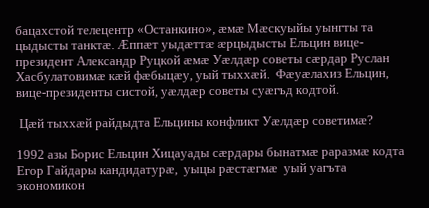бацахстой телецентр «Останкино», æмæ Мæскуыйы уынгты та цыдысты танктæ. Æппæт уыдæттæ æрцыдысты Ельцин вице-президент Александр Руцкой æмæ Уæлдæр советы сæрдар Руслан Хасбулатовимæ кæй фæбыцæу, уый тыххæй.  Фæуæлахиз Ельцин, вице-президенты систой, уæлдæр советы суæгъд кодтой.

 Цæй тыххæй райдыдта Ельцины конфликт Уæлдæр советимæ?

1992 азы Борис Ельцин Хицауады сæрдары бынатмæ раразмæ кодта Егор Гайдары кандидатурæ,  уыцы рæстæгмæ  уый уагъта экономикон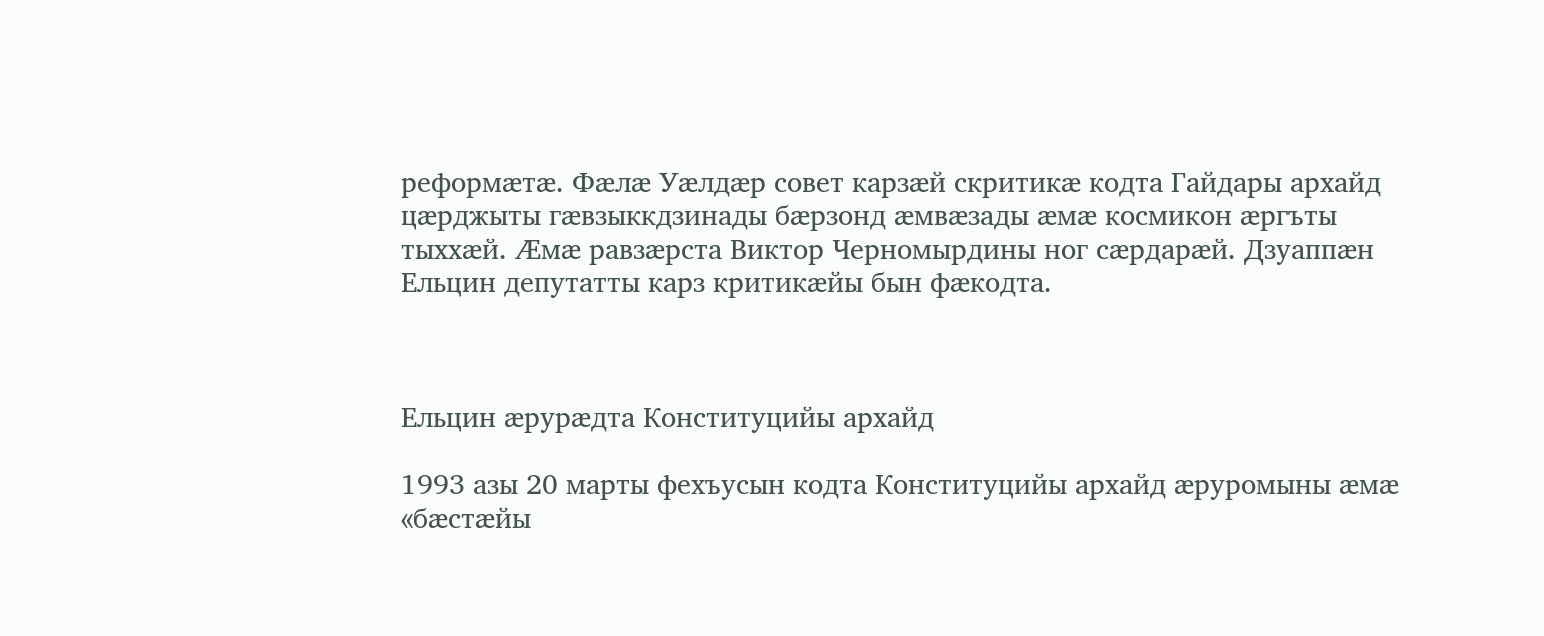реформæтæ. Фæлæ Уæлдæр совет карзæй скритикæ кодта Гайдары архайд цæрджыты гæвзыккдзинады бæрзонд æмвæзады æмæ космикон æргъты тыххæй. Æмæ равзæрста Виктор Черномырдины ног сæрдарæй. Дзуаппæн Ельцин депутатты карз критикæйы бын фæкодта.



Ельцин æрурæдта Конституцийы архайд

1993 азы 20 марты фехъусын кодта Конституцийы архайд æруромыны æмæ «бæстæйы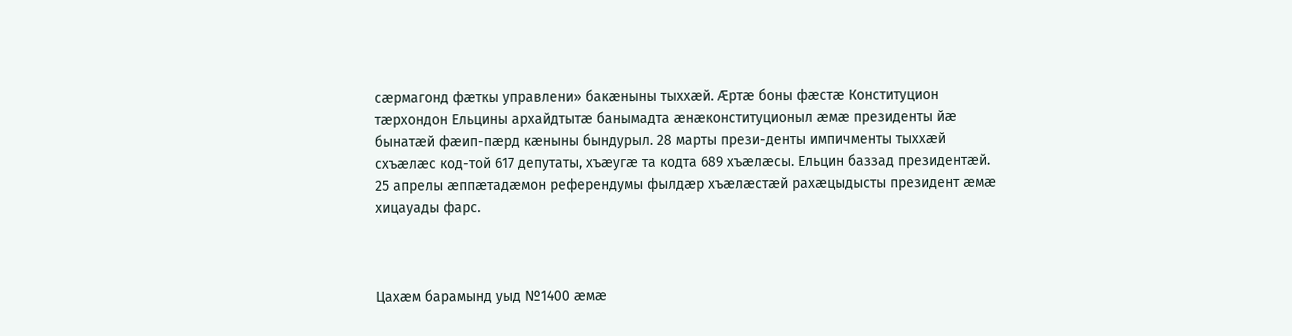сæрмагонд фæткы управлени» бакæныны тыххæй. Æртæ боны фæстæ Конституцион тæрхондон Ельцины архайдтытæ банымадта æнæконституционыл æмæ президенты йæ бынатæй фæип-пæрд кæныны бындурыл. 28 марты прези-денты импичменты тыххæй схъæлæс код-той 617 депутаты, хъæугæ та кодта 689 хъæлæсы. Ельцин баззад президентæй. 25 апрелы æппæтадæмон референдумы фылдæр хъæлæстæй рахæцыдысты президент æмæ хицауады фарс.



Цахæм барамынд уыд №1400 æмæ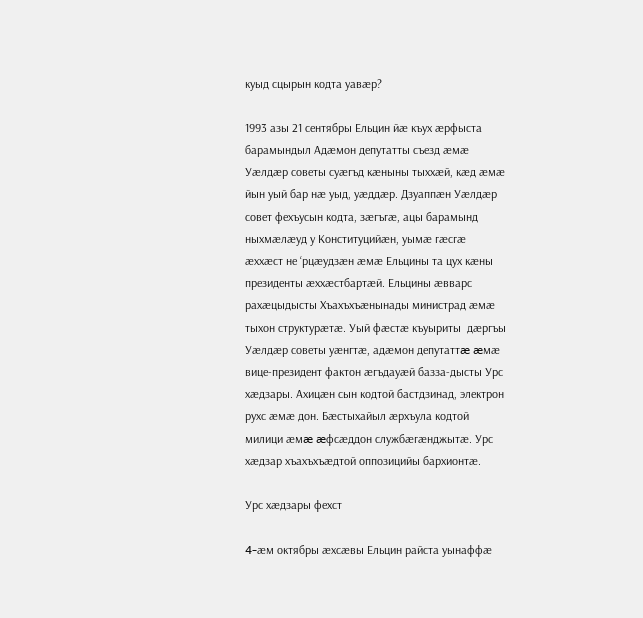куыд сцырын кодта уавæр?

1993 азы 21 сентябры Ельцин йæ къух æрфыста барамындыл Адæмон депутатты съезд æмæ Уæлдæр советы суæгъд кæныны тыххæй, кæд æмæ йын уый бар нæ уыд, уæддæр. Дзуаппæн Уæлдæр совет фехъусын кодта, зæгъгæ, ацы барамынд ныхмæлæуд у Конституцийæн, уымæ гæсгæ æххæст не ‘рцæудзæн æмæ Ельцины та цух кæны президенты æххæстбартæй. Ельцины æвварс рахæцыдысты Хъахъхъæнынады министрад æмæ тыхон структурæтæ. Уый фæстæ къуыриты  дæргъы Уæлдæр советы уæнгтæ, адæмон депутаттæ æмæ вице-президент фактон æгъдауæй базза-дысты Урс хæдзары. Ахицæн сын кодтой бастдзинад, электрон рухс æмæ дон. Бæстыхайыл æрхъула кодтой милици æмæ æфсæддон службæгæнджытæ. Урс хæдзар хъахъхъæдтой оппозицийы бархионтæ.

Урс хæдзары фехст

4-æм октябры æхсæвы Ельцин райста уынаффæ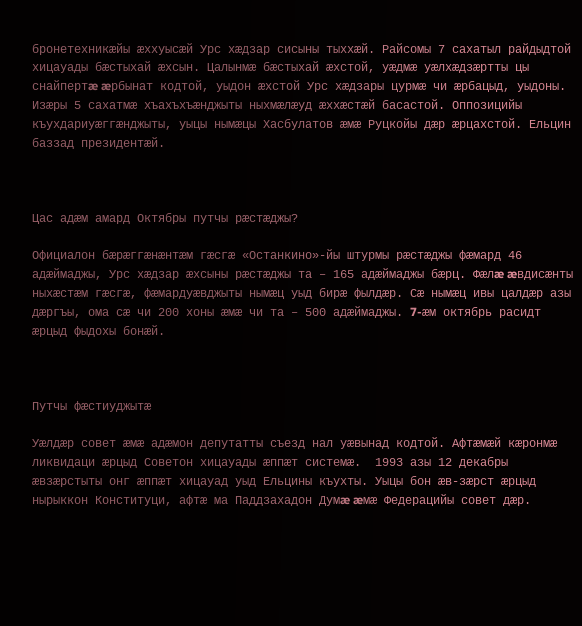бронетехникæйы æххуысæй Урс хæдзар сисыны тыххæй. Райсомы 7 сахатыл райдыдтой хицауады бæстыхай æхсын. Цалынмæ бæстыхай æхстой, уæдмæ уæлхæдзæртты цы снайпертæ æрбынат кодтой, уыдон æхстой Урс хæдзары цурмæ чи æрбацыд, уыдоны. Изæры 5 сахатмæ хъахъхъæнджыты ныхмæлæуд æххæстæй басастой. Оппозицийы къухдариуæггæнджыты, уыцы нымæцы Хасбулатов æмæ Руцкойы дæр æрцахстой. Ельцин баззад президентæй.



Цас адæм амард Октябры путчы рæстæджы?

Официалон бæрæггæнæнтæм гæсгæ «Останкино»-йы штурмы рæстæджы фæмард 46 адæймаджы, Урс хæдзар æхсыны рæстæджы та – 165 адæймаджы бæрц. Фæлæ æвдисæнты ныхæстæм гæсгæ, фæмардуæвджыты нымæц уыд бирæ фылдæр. Сæ нымæц ивы цалдæр азы дæргъы, ома сæ чи 200 хоны æмæ чи та – 500 адæймаджы. 7-æм октябрь расидт æрцыд фыдохы бонæй.



Путчы фæстиуджытæ

Уæлдæр совет æмæ адæмон депутатты съезд нал уæвынад кодтой. Афтæмæй кæронмæ ликвидаци æрцыд Советон хицауады æппæт системæ.  1993 азы 12 декабры æвзæрстыты онг æппæт хицауад уыд Ельцины къухты. Уыцы бон æв-зæрст æрцыд нырыккон Конституци, афтæ ма Паддзахадон Думæ æмæ Федерацийы совет дæр.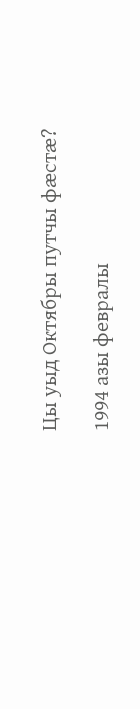Цы уыд Октябры путчы фæстæ?

1994 азы февралы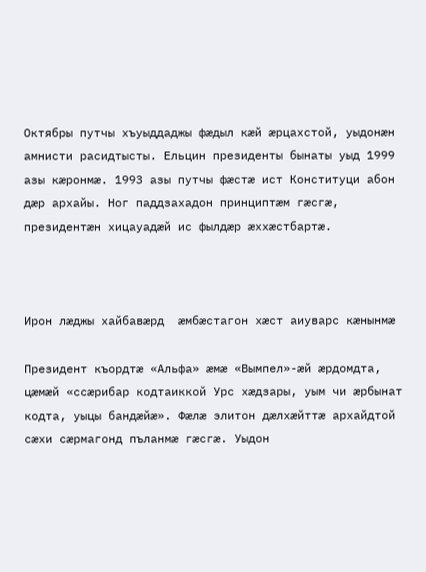Октябры путчы хъуыддаджы фæдыл кæй æрцахстой, уыдонæн амнисти расидтысты. Ельцин президенты бынаты уыд 1999 азы кæронмæ. 1993 азы путчы фæстæ ист Конституци абон дæр архайы. Ног паддзахадон принциптæм гæсгæ, президентæн хицауадæй ис фылдæр æххæстбартæ.



Ирон лæджы хайбавæрд  æмбæстагон хæст аиуварс кæнынмæ

Президент къордтæ «Альфа» æмæ «Вымпел»-æй æрдомдта, цæмæй «ссæрибар кодтаиккой Урс хæдзары, уым чи æрбынат кодта, уыцы бандæйæ». Фæлæ элитон дæлхæйттæ архайдтой сæхи сæрмагонд пъланмæ гæсгæ. Уыдон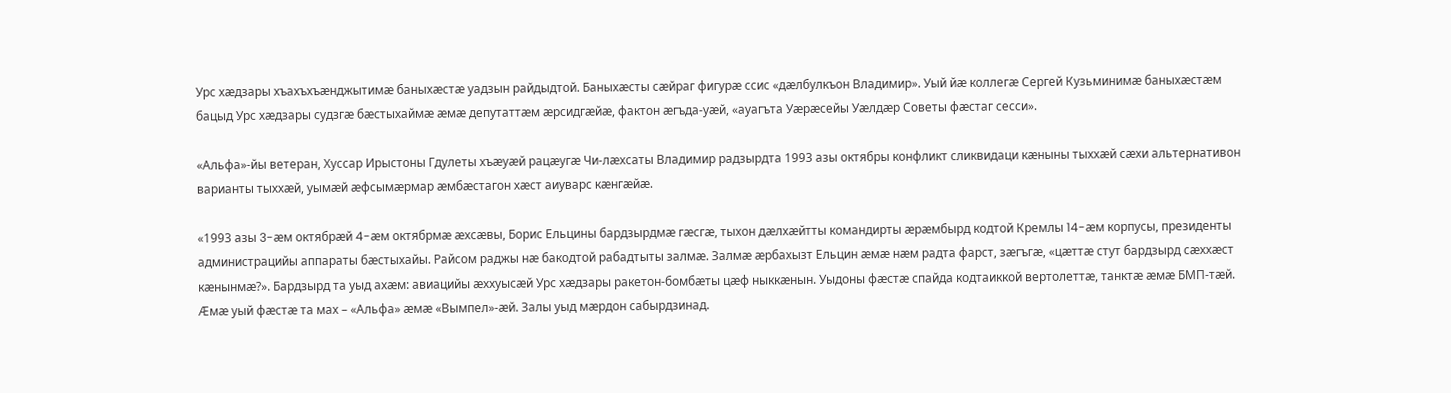Урс хæдзары хъахъхъæнджытимæ баныхæстæ уадзын райдыдтой. Баныхæсты сæйраг фигурæ ссис «дæлбулкъон Владимир». Уый йæ коллегæ Сергей Кузьминимæ баныхæстæм бацыд Урс хæдзары судзгæ бæстыхаймæ æмæ депутаттæм æрсидгæйæ, фактон æгъда-уæй, «ауагъта Уæрæсейы Уæлдæр Советы фæстаг сесси».

«Альфа»-йы ветеран, Хуссар Ирыстоны Гдулеты хъæуæй рацæугæ Чи-лæхсаты Владимир радзырдта 1993 азы октябры конфликт сликвидаци кæныны тыххæй сæхи альтернативон варианты тыххæй, уымæй æфсымæрмар æмбæстагон хæст аиуварс кæнгæйæ.

«1993 азы 3-æм октябрæй 4-æм октябрмæ æхсæвы, Борис Ельцины бардзырдмæ гæсгæ, тыхон дæлхæйтты командирты æрæмбырд кодтой Кремлы 14-æм корпусы, президенты администрацийы аппараты бæстыхайы. Райсом раджы нæ бакодтой рабадтыты залмæ. Залмæ æрбахызт Ельцин æмæ нæм радта фарст, зæгъгæ, «цæттæ стут бардзырд сæххæст кæнынмæ?». Бардзырд та уыд ахæм: авиацийы æххуысæй Урс хæдзары ракетон-бомбæты цæф ныккæнын. Уыдоны фæстæ спайда кодтаиккой вертолеттæ, танктæ æмæ БМП-тæй. Æмæ уый фæстæ та мах – «Альфа» æмæ «Вымпел»-æй. Залы уыд мæрдон сабырдзинад.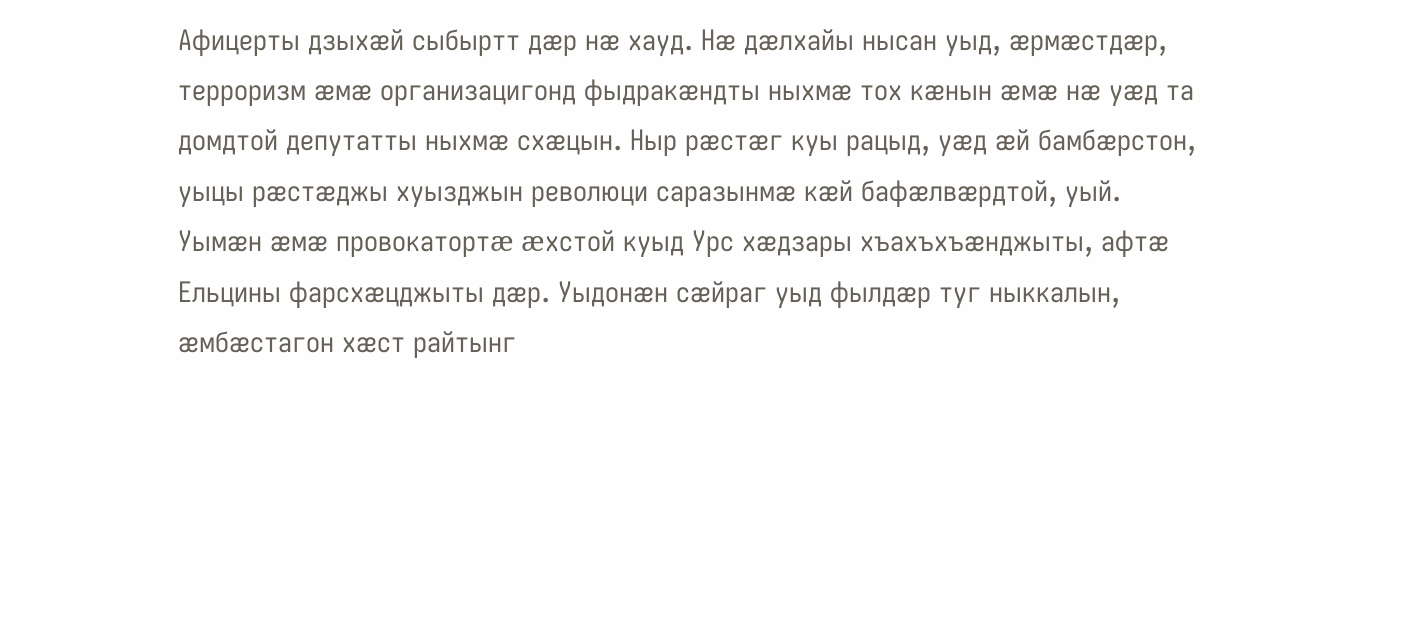Афицерты дзыхæй сыбыртт дæр нæ хауд. Нæ дæлхайы нысан уыд, æрмæстдæр, терроризм æмæ организацигонд фыдракæндты ныхмæ тох кæнын æмæ нæ уæд та домдтой депутатты ныхмæ схæцын. Ныр рæстæг куы рацыд, уæд æй бамбæрстон, уыцы рæстæджы хуызджын революци саразынмæ кæй бафæлвæрдтой, уый. Уымæн æмæ провокатортæ æхстой куыд Урс хæдзары хъахъхъæнджыты, афтæ Ельцины фарсхæцджыты дæр. Уыдонæн сæйраг уыд фылдæр туг ныккалын, æмбæстагон хæст райтынг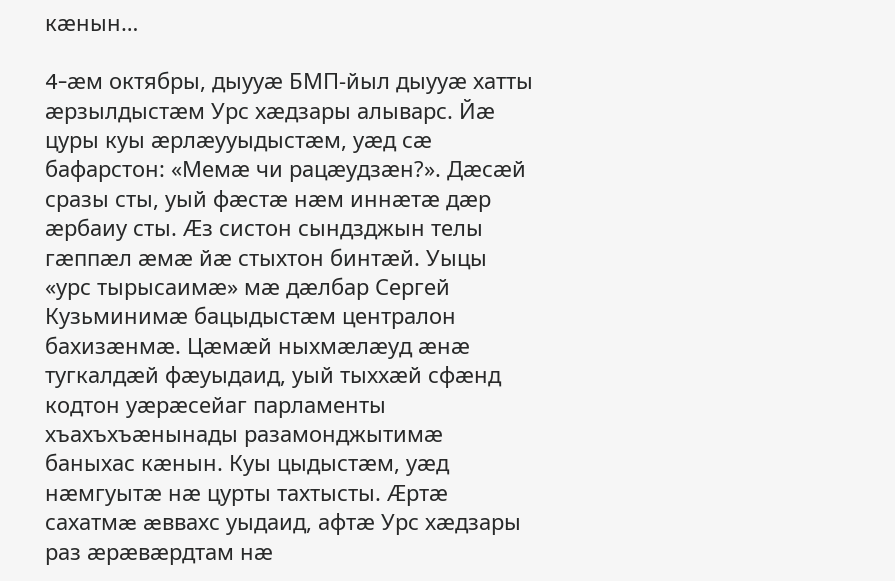кæнын…

4-æм октябры, дыууæ БМП-йыл дыууæ хатты æрзылдыстæм Урс хæдзары алыварс. Йæ цуры куы æрлæууыдыстæм, уæд сæ бафарстон: «Мемæ чи рацæудзæн?». Дæсæй сразы сты, уый фæстæ нæм иннæтæ дæр æрбаиу сты. Æз систон сындзджын телы гæппæл æмæ йæ стыхтон бинтæй. Уыцы «урс тырысаимæ» мæ дæлбар Сергей Кузьминимæ бацыдыстæм централон бахизæнмæ. Цæмæй ныхмæлæуд æнæ тугкалдæй фæуыдаид, уый тыххæй сфæнд кодтон уæрæсейаг парламенты хъахъхъæнынады разамонджытимæ баныхас кæнын. Куы цыдыстæм, уæд нæмгуытæ нæ цурты тахтысты. Æртæ сахатмæ æввахс уыдаид, афтæ Урс хæдзары раз æрæвæрдтам нæ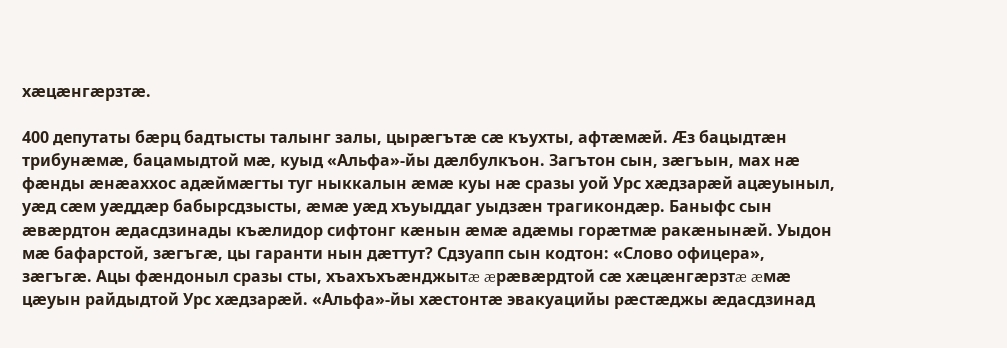хæцæнгæрзтæ.

400 депутаты бæрц бадтысты талынг залы, цырæгътæ сæ къухты, афтæмæй. Æз бацыдтæн трибунæмæ, бацамыдтой мæ, куыд «Альфа»-йы дæлбулкъон. Загътон сын, зæгъын, мах нæ фæнды æнæаххос адæймæгты туг ныккалын æмæ куы нæ сразы уой Урс хæдзарæй ацæуыныл, уæд сæм уæддæр бабырсдзысты, æмæ уæд хъуыддаг уыдзæн трагикондæр. Баныфс сын æвæрдтон æдасдзинады къæлидор сифтонг кæнын æмæ адæмы горæтмæ ракæнынæй. Уыдон мæ бафарстой, зæгъгæ, цы гаранти нын дæттут? Сдзуапп сын кодтон: «Слово офицера», зæгъгæ. Ацы фæндоныл сразы сты, хъахъхъæнджытæ æрæвæрдтой сæ хæцæнгæрзтæ æмæ цæуын райдыдтой Урс хæдзарæй. «Альфа»-йы хæстонтæ эвакуацийы рæстæджы æдасдзинад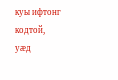куы ифтонг кодтой, уæд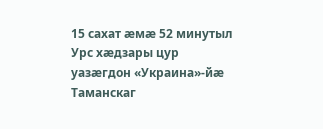15 сахат æмæ 52 минутыл Урс хæдзары цур уазæгдон «Украина»-йæ Таманскаг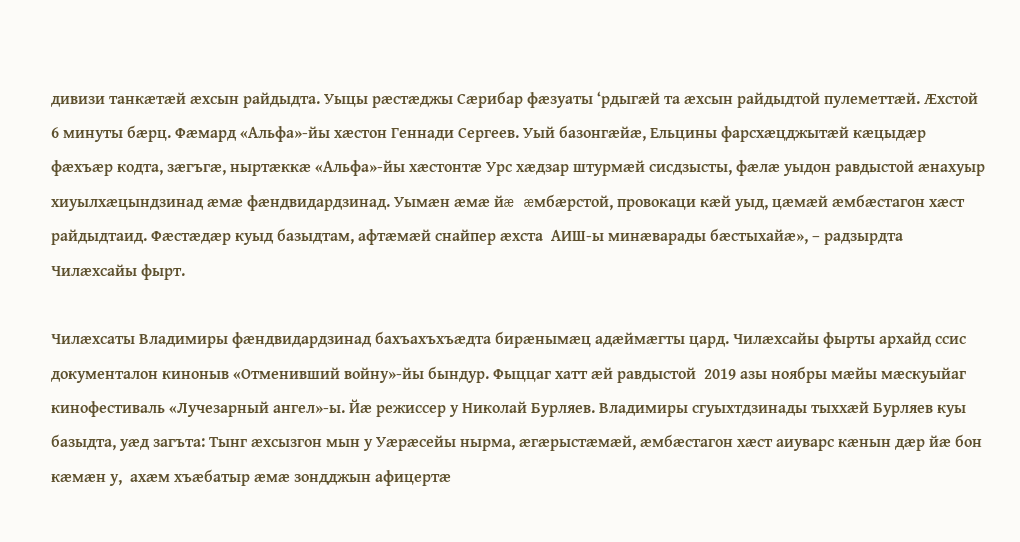дивизи танкæтæй æхсын райдыдта. Уыцы рæстæджы Сæрибар фæзуаты ‘рдыгæй та æхсын райдыдтой пулеметтæй. Æхстой 6 минуты бæрц. Фæмард «Альфа»-йы хæстон Геннади Сергеев. Уый базонгæйæ, Ельцины фарсхæцджытæй кæцыдæр фæхъæр кодта, зæгъгæ, ныртæккæ «Альфа»-йы хæстонтæ Урс хæдзар штурмæй сисдзысты, фæлæ уыдон равдыстой æнахуыр хиуылхæцындзинад æмæ фæндвидардзинад. Уымæн æмæ йæ æмбæрстой, провокаци кæй уыд, цæмæй æмбæстагон хæст райдыдтаид. Фæстæдæр куыд базыдтам, афтæмæй снайпер æхста  АИШ-ы минæварады бæстыхайæ», – радзырдта Чилæхсайы фырт.

Чилæхсаты Владимиры фæндвидардзинад бахъахъхъæдта бирæнымæц адæймæгты цард. Чилæхсайы фырты архайд ссис документалон киноныв «Отменивший войну»-йы бындур. Фыццаг хатт æй равдыстой  2019 азы ноябры мæйы мæскуыйаг кинофестиваль «Лучезарный ангел»-ы. Йæ режиссер у Николай Бурляев. Владимиры сгуыхтдзинады тыххæй Бурляев куы базыдта, уæд загъта: Тынг æхсызгон мын у Уæрæсейы нырма, æгæрыстæмæй, æмбæстагон хæст аиуварс кæнын дæр йæ бон кæмæн у,  ахæм хъæбатыр æмæ зондджын афицертæ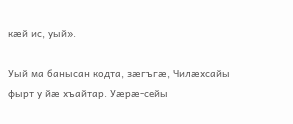кæй ис, уый».

Уый ма банысан кодта, зæгъгæ, Чилæхсайы фырт у йæ хъайтар. Уæрæ-сейы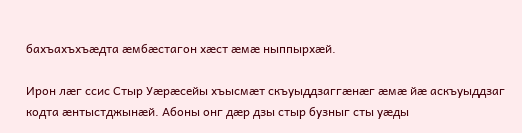бахъахъхъæдта æмбæстагон хæст æмæ ныппырхæй.

Ирон лæг ссис Стыр Уæрæсейы хъысмæт скъуыддзаггæнæг æмæ йæ аскъуыддзаг кодта æнтыстджынæй. Абоны онг дæр дзы стыр бузныг сты уæды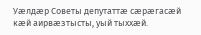Уæлдæр Советы депутаттæ сæрæгасæй кæй аирвæзтысты, уый тыххæй.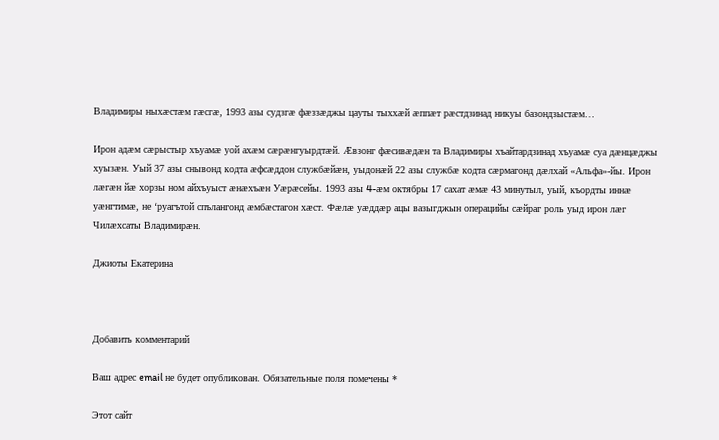Владимиры ныхæстæм гæсгæ, 1993 азы судзгæ фæззæджы цауты тыххæй æппæт рæстдзинад никуы базондзыстæм…

Ирон адæм сæрыстыр хъуамæ уой ахæм сæрæнгуырдтæй. Æвзонг фæсивæдæн та Владимиры хъайтардзинад хъуамæ суа дæнцæджы хуызæн. Уый 37 азы снывонд кодта æфсæддон службæйæн, уыдонæй 22 азы службæ кодта сæрмагонд дæлхай «Альфа»-йы. Ирон лæгæн йæ хорзы ном айхъуыст æнæхъæн Уæрæсейы. 1993 азы 4-æм октябры 17 сахат æмæ 43 минутыл, уый, къордты иннæ уæнгтимæ, не ‘руагътой спълангонд æмбæстагон хæст. Фæлæ уæддæр ацы вазыгджын операцийы сæйраг роль уыд ирон лæг Чилæхсаты Владимирæн.

Джиоты Екатерина



Добавить комментарий

Ваш адрес email не будет опубликован. Обязательные поля помечены *

Этот сайт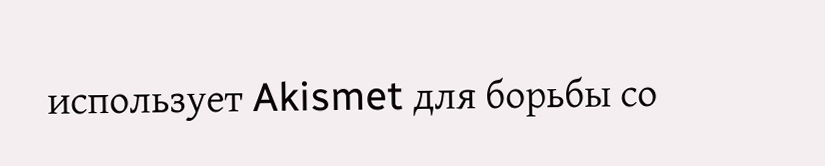использует Akismet для борьбы со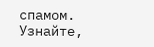спамом. Узнайте,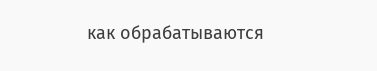как обрабатываются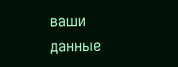ваши данные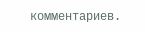комментариев.